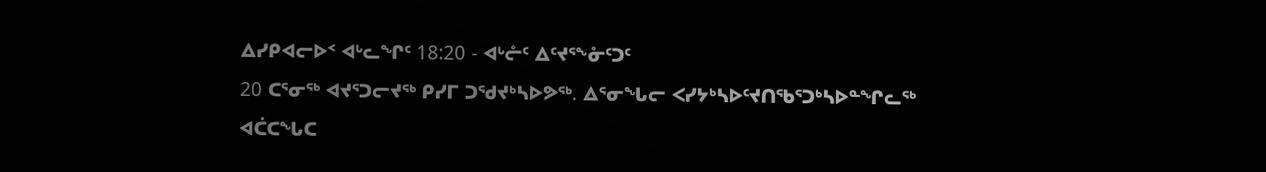ᐃᓯᑭᐊᓕᐅᑉ ᐊᒡᓚᖏᑦ 18:20 - ᐊᒡᓔᑦ ᐃᑦᔪᕐᖕᓁᑦᑐᑦ
20 ᑕᕐᓂᖅ ᐊᔪᕐᑐᓕᔪᖅ ᑭᓯᒥ ᑐᖁᔪᒃᓴᐅᕗᖅ. ᐃᕐᓂᖓᓕ ᐸᓯᔭᒃᓴᐅᑦᔪᑎᖃᕐᑐᒃᓴᐅᓐᖏᓚᖅ ᐊᑖᑕᖓᑕ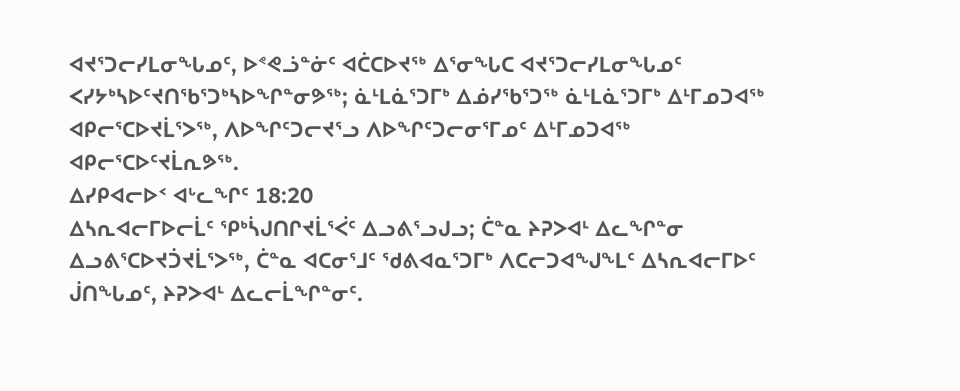ᐊᔪᕐᑐᓕᓯᒪᓂᖓᓄᑦ, ᐅᕝᕙᓘᓐᓃᑦ ᐊᑖᑕᐅᔪᖅ ᐃᕐᓂᖓᑕ ᐊᔪᕐᑐᓕᓯᒪᓂᖓᓄᑦ ᐸᓯᔭᒃᓴᐅᑦᔪᑎᖃᕐᑐᒃᓴᐅᖏᓐᓂᕗᖅ; ᓈᒻᒪᓈᕐᑐᒥᒃ ᐃᓅᓯᖃᕐᑐᖅ ᓈᒻᒪᓈᕐᑐᒥᒃ ᐃᒻᒥᓄᑐᐊᖅ ᐊᑭᓕᕐᑕᐅᔪᒫᕐᐳᖅ, ᐱᐅᖏᑦᑐᓕᔪᕐᓗ ᐱᐅᖏᑦᑐᓕᓂᕐᒥᓄᑦ ᐃᒻᒥᓄᑐᐊᖅ ᐊᑭᓕᕐᑕᐅᑦᔪᒫᕆᕗᖅ.
ᐃᓯᑭᐊᓕᐅᑉ ᐊᒡᓚᖏᑦ 18:20
ᐃᓴᕆᐊᓕᒥᐅᓕᒫᑦ ᕿᒃᓵᒍᑎᒋᔪᒫᕐᐹᑦ ᐃᓗᕕᕐᓗᒍᓗ; ᑖᓐᓇ ᔨᕈᐳᐊᒻ ᐃᓚᖏᓐᓂ ᐃᓗᕕᕐᑕᐅᔪᑑᔪᒫᕐᐳᖅ, ᑖᓐᓇ ᐊᑕᓂᕐᒧᑦ ᖁᕕᐊᓇᕐᑐᒥᒃ ᐱᑕᓕᑐᐊᖑᖕᒪᑦ ᐃᓴᕆᐊᓕᒥᐅᑦ ᒎᑎᖓᓄᑦ, ᔨᕈᐳᐊᒻ ᐃᓚᓕᒫᖏᓐᓂᑦ.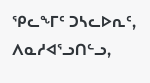ᕿᓚᖕᒥᑦ ᑐᓴᓚᐅᕆᑦ, ᐱᓇᓱᐊᕐᓗᑎᓪᓗ,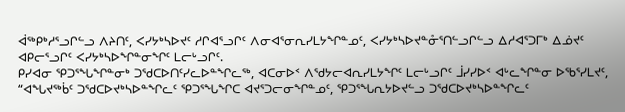ᐋᖅᑭᒃᓱᕐᓗᒋᓪᓗ ᐱᔨᑎᑦ, ᐸᓯᔭᒃᓴᐅᔪᑦ ᓱᒋᐊᕐᓗᒋᑦ ᐱᓂᐊᕐᓂᕆᓯᒪᔭᖏᓐᓄᑦ, ᐸᓯᔭᒃᓴᐅᔪᓐᓁᕐᑎᓪᓗᒋᓪᓗ ᐃᓱᐊᕐᑐᒥᒃ ᐃᓅᔪᑦ ᐊᑭᓕᕐᓗᒋᑦ ᐸᓯᔭᒃᓴᐅᖏᓐᓂᖏᑦ ᒪᓕᒡᓗᒋᑦ.
ᑭᓯᐊᓂ ᕿᑐᕐᖓᖏᓐᓂᒃ ᑐᖁᑕᐅᑎᑦᓯᓚᐅᓐᖏᓚᖅ, ᐊᑕᓂᐅᑉ ᐱᖁᔭᓕᐊᕆᓯᒪᔭᖏᑦ ᒪᓕᒡᓗᒋᑦ ᒨᓯᓯᐅᑉ ᐊᒡᓚᖏᓐᓂ ᐅᖃᕐᓯᒪᔪᑦ, “ᐊᖓᔪᖅᑳᑦ ᑐᖁᑕᐅᔪᒃᓴᐅᓐᖏᓚᑦ ᕿᑐᕐᖓᖏᑕ ᐊᔪᕐᑐᓕᓂᖏᓐᓄᑦ, ᕿᑐᕐᖓᕆᔭᐅᔪᓪᓗ ᑐᖁᑕᐅᔪᒃᓴᐅᓐᖏᓚᑦ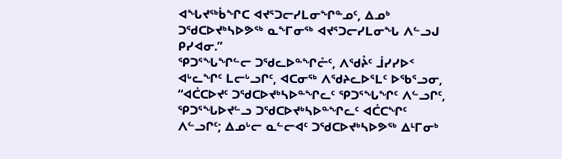ᐊᖓᔪᖅᑳᖏᑕ ᐊᔪᕐᑐᓕᓯᒪᓂᖏᓐᓄᑦ, ᐃᓄᒃ ᑐᖁᑕᐅᔪᒃᓴᐅᕗᖅ ᓇᖕᒥᓂᖅ ᐊᔪᕐᑐᓕᓯᒪᓂᖓ ᐱᓪᓗᒍ ᑭᓯᐊᓂ.”
ᕿᑐᕐᖓᖏᓪᓕ ᑐᖁᓚᐅᓐᖏᓔᑦ, ᐱᖁᔧᑦ ᒨᓯᓯᐅᑉ ᐊᒡᓚᖏᑦ ᒪᓕᒡᓗᒋᑦ, ᐊᑕᓂᖅ ᐱᖁᔨᓚᐅᕐᒪᑦ ᐅᖃᕐᓗᓂ, “ᐊᑖᑕᐅᔪᑦ ᑐᖁᑕᐅᔪᒃᓴᐅᓐᖏᓚᑦ ᕿᑐᕐᖓᖏᑦ ᐱᓪᓗᒋᑦ, ᕿᑐᕐᖓᐅᔪᓪᓗ ᑐᖁᑕᐅᔪᒃᓴᐅᓐᖏᓚᑦ ᐊᑖᑕᖏᑦ ᐱᓪᓗᒋᑦ; ᐃᓄᒡᓕ ᓇᓪᓕᐊᑦ ᑐᖁᑕᐅᔪᒃᓴᐅᕗᖅ ᐃᒻᒥᓂᒃ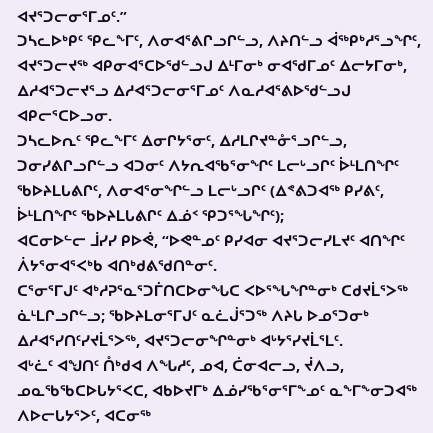ᐊᔪᕐᑐᓕᓂᕐᒥᓄᑦ.”
ᑐᓴᓚᐅᒃᑭᑦ ᕿᓚᖕᒥᑦ, ᐱᓂᐊᕐᕕᒋᓗᒋᓪᓗ, ᐱᔨᑎᓪᓗ ᐋᖅᑭᒃᓱᕐᓗᖏᑦ, ᐊᔪᕐᑐᓕᔪᖅ ᐊᑭᓂᐊᕐᑕᐅᖁᓪᓗᒍ ᐃᒻᒥᓂᒃ ᓂᐊᖁᒥᓄᑦ ᐃᓕᔭᒥᓂᒃ, ᐃᓱᐊᕐᑐᓕᔪᕐᓗ ᐃᓱᐊᕐᑐᓕᓂᕐᒥᓄᑦ ᐱᓇᓱᐊᕐᕕᐅᖁᓪᓗᒍ ᐊᑭᓕᕐᑕᐅᓗᓂ.
ᑐᓴᓚᐅᕆᑦ ᕿᓚᖕᒥᑦ ᐃᓂᒋᔭᕐᓂᑦ, ᐃᓱᒪᒋᔪᓐᓁᕐᓗᒋᓪᓗ, ᑐᓂᓯᕕᒋᓗᒋᓪᓗ ᐊᑐᓂᑦ ᐱᔭᕆᐊᖃᕐᓂᖏᑦ ᒪᓕᒡᓗᒋᑦ ᐆᒻᒪᑎᖏᑦ ᖃᐅᔨᒪᒐᕕᒋᑦ, ᐱᓂᐊᕐᓂᖏᓪᓗ ᒪᓕᒡᓗᒋᑦ (ᐃᕝᕕᑐᐊᖅ ᑭᓯᕕᑦ, ᐆᒻᒪᑎᖏᑦ ᖃᐅᔨᒪᒐᕕᒋᑦ ᐃᓅᑉ ᕿᑐᕐᖓᖏᑦ);
ᐊᑕᓂᐅᓪᓕ ᒨᓯᓯ ᑭᐅᕚ, “ᐅᕙᓐᓄᑦ ᑭᓯᐊᓂ ᐊᔪᕐᑐᓕᓯᒪᔪᑦ ᐊᑎᖏᑦ ᐲᔭᕐᓂᐊᕐᐸᒃᑲ ᐊᑎᒃᑯᕕᖁᑎᓐᓂᑦ.
ᑕᕐᓂᕐᒥᒍᑦ ᐊᒃᓱᕈᕐᓇᕐᑐᒦᑎᑕᐅᓂᖓᑕ ᐸᐅᕐᖓᖏᓐᓂᒃ ᑕᑯᔪᒫᕐᐳᖅ ᓈᒻᒪᒋᓗᒋᓪᓗ; ᖃᐅᔨᒪᓂᕐᒥᒍᑦ ᓇᓛᒎᕐᑐᖅ ᐱᔨᒐ ᐅᓄᕐᑐᓂᒃ ᐃᓱᐊᕐᓯᑎᑦᓯᔪᒫᕐᐳᖅ, ᐊᔪᕐᑐᓕᓂᖏᓐᓂᒃ ᐊᒡᔭᕐᓯᔪᒫᕐᒪᑦ.
ᐊᒡᓛᑦ ᐊᖑᑎᑦ ᑍᒃᑯᐊ ᐱᖓᓱᑦ, ᓄᐊ, ᑖᓂᐊᓕᓗ, ᔫᐱᓗ, ᓄᓇᖃᖃᑕᐅᒐᔭᕐᐸᑕ, ᐊᑲᐅᔪᒥᒃ ᐃᓅᓯᖃᕐᓂᕐᒥᖕᓄᑦ ᓇᖕᒥᖕᓂᑐᐊᖅ ᐱᐅᓕᒐᔭᕐᐳᑦ, ᐊᑕᓂᖅ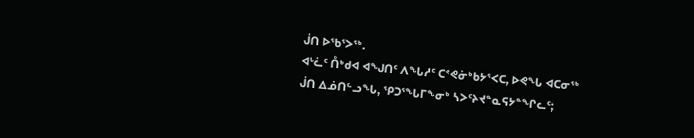ᒎᑎ ᐅᖃᕐᐳᖅ.
ᐊᒡᓛᑦ ᑍᒃᑯᐊ ᐊᖑᑎᑦ ᐱᖓᓱᑦ ᑕᕝᕙᓃᒃᑲᔭᕐᐸᑕ, ᐅᕙᖓ ᐊᑕᓂᖅ ᒎᑎ ᐃᓅᑎᓪᓗᖓ, ᕿᑐᕐᖓᒥᖕᓂᒃ ᓴᐳᑦᔨᔪᓐᓇᕋᔭᓐᖏᓚᑦ;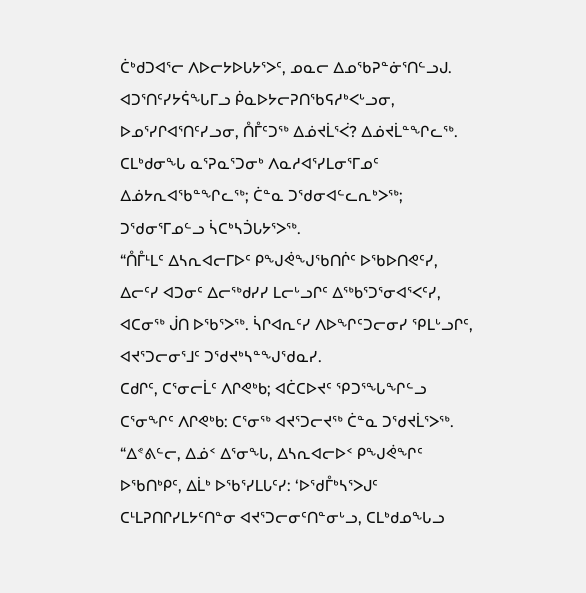ᑖᒃᑯᑐᐊᕐᓕ ᐱᐅᓕᔭᐅᒐᔭᕐᐳᑦ, ᓄᓇᓕ ᐃᓄᖃᕈᓐᓃᕐᑎᓪᓗᒍ.
ᐊᑐᕐᑎᑦᓯᔭᕌᖓᒥᓗ ᑮᓇᐅᔭᓕᕈᑎᖃᕋᓱᒃᐸᒡᓗᓂ, ᐅᓄᕐᓯᒋᐊᕐᑎᑦᓯᓗᓂ, ᑍᒤᑦᑐᖅ ᐃᓅᔪᒫᕐᐹ? ᐃᓅᔪᒫᓐᖏᓚᖅ. ᑕᒪᒃᑯᓂᖓ ᓇᕐᕈᓇᕐᑐᓂᒃ ᐱᓇᓱᐊᕐᓯᒪᓂᕐᒥᓄᑦ ᐃᓅᔭᕆᐊᖃᓐᖏᓚᖅ; ᑖᓐᓇ ᑐᖁᓂᐊᓪᓚᕆᒃᐳᖅ; ᑐᖁᓂᕐᒥᓄᓪᓗ ᓵᑕᒃᓴᑑᒐᔭᕐᐳᖅ.
“ᑍᒤᒻᒪᑦ ᐃᓴᕆᐊᓕᒥᐅᑦ ᑭᖑᕚᖑᖃᑎᒌᑦ ᐅᖃᐅᑎᕙᑦᓯ, ᐃᓕᑦᓯ ᐊᑐᓂᑦ ᐃᓕᖅᑯᓯᓯ ᒪᓕᒡᓗᒋᑦ ᐃᖅᑲᕐᑐᕐᓂᐊᕐᐸᑦᓯ, ᐊᑕᓂᖅ ᒎᑎ ᐅᖃᕐᐳᖅ. ᓵᒋᐊᕆᑦᓯ ᐱᐅᖏᑦᑐᓕᓂᓯ ᕿᒪᒡᓗᒋᑦ, ᐊᔪᕐᑐᓕᓂᕐᒧᑦ ᑐᖁᔪᒃᓴᓐᖑᖁᓇᓯ.
ᑕᑯᒋᑦ, ᑕᕐᓂᓕᒫᑦ ᐱᒋᕙᒃᑲ; ᐊᑖᑕᐅᔪᑦ ᕿᑐᕐᖓᖏᓪᓗ ᑕᕐᓂᖏᑦ ᐱᒋᕙᒃᑲ: ᑕᕐᓂᖅ ᐊᔪᕐᑐᓕᔪᖅ ᑖᓐᓇ ᑐᖁᔪᒫᕐᐳᖅ.
“ᐃᕝᕕᓪᓕ, ᐃᓅᑉ ᐃᕐᓂᖓ, ᐃᓴᕆᐊᓕᐅᑉ ᑭᖑᕚᖏᑦ ᐅᖃᑎᒃᑭᑦ, ᐃᒫᒃ ᐅᖃᕐᓯᒪᒐᑦᓯ: ‘ᐅᖁᒤᒃᓴᕐᐳᒍᑦ ᑕᒻᒪᕈᑎᒋᓯᒪᔭᑦᑎᓐᓂ ᐊᔪᕐᑐᓕᓂᑦᑎᓐᓂᒡᓗ, ᑕᒪᒃᑯᓄᖓᓗ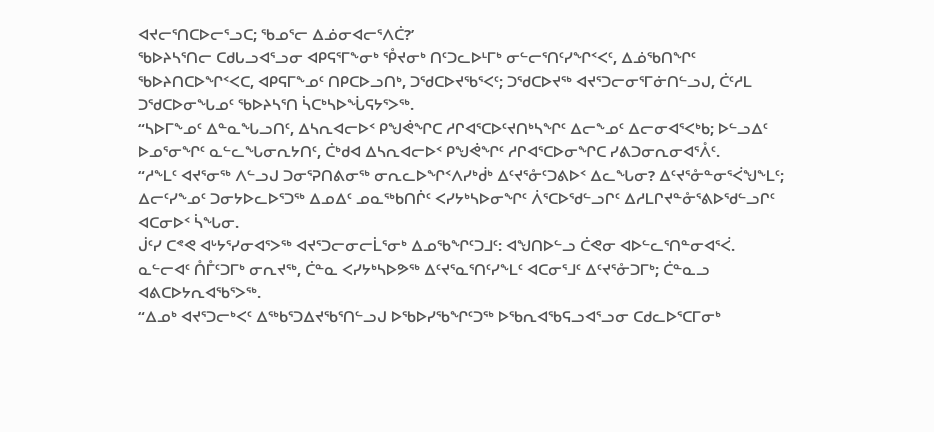ᐊᔪᓕᕐᑎᑕᐅᓕᕐᓗᑕ; ᖃᓄᕐᓕ ᐃᓅᓂᐊᓕᕐᐱᑖ?’
ᖃᐅᔨᓴᕐᑎᓕ ᑕᑯᒐᓗᐊᕐᓗᓂ ᐊᑭᕋᕐᒥᖕᓂᒃ ᕾᔪᓂᒃ ᑎᑦᑐᓚᐅᒻᒥᒃ ᓂᓪᓕᕐᑎᑦᓯᖏᑉᐸᑦ, ᐃᓅᖃᑎᖏᑦ ᖃᐅᔨᑎᑕᐅᖏᑉᐸᑕ, ᐊᑭᕋᒥᖕᓄᑦ ᑎᑭᑕᐅᓗᑎᒃ, ᑐᖁᑕᐅᔪᖃᕐᐸᑦ; ᑐᖁᑕᐅᔪᖅ ᐊᔪᕐᑐᓕᓂᕐᒥᓃᑎᓪᓗᒍ, ᑖᑦᓱᒪ ᑐᖁᑕᐅᓂᖓᓄᑦ ᖃᐅᔨᓴᕐᑎ ᓵᑕᒃᓴᐅᖔᕋᔭᕐᐳᖅ.
“ᓴᐅᒥᖕᓄᑦ ᐃᓐᓇᖓᓗᑎᑦ, ᐃᓴᕆᐊᓕᐅᑉ ᑭᖑᕚᖏᑕ ᓱᒋᐊᕐᑕᐅᑦᔪᑎᒃᓴᖏᑦ ᐃᓕᖕᓄᑦ ᐃᓕᓂᐊᕐᐸᒃᑲ; ᐅᓪᓗᐃᑦ ᐅᓄᕐᓂᖏᑦ ᓇᓪᓚᖓᓂᕆᔭᑎᑦ, ᑖᒃᑯᐊ ᐃᓴᕆᐊᓕᐅᑉ ᑭᖑᕚᖏᑦ ᓱᒋᐊᕐᑕᐅᓂᖏᑕ ᓯᕕᑐᓂᕆᓂᐊᕐᐰᑦ.
“ᓱᖕᒪᑦ ᐊᔪᕐᓂᖅ ᐱᓪᓗᒍ ᑐᓂᕐᕈᑎᕕᓂᖅ ᓂᕆᓚᐅᖏᑉᐱᓯᒃᑰᒃ ᐃᑦᔪᕐᓁᑦᑐᕕᐅᑉ ᐃᓚᖓᓂ? ᐃᑦᔪᕐᓁᓐᓂᕐᐹᖑᖕᒪᑦ; ᐃᓕᑦᓯᖕᓄᑦ ᑐᓂᔭᐅᓚᐅᕐᑐᖅ ᐃᓄᐃᑦ ᓄᓇᖅᑲᑎᒌᑦ ᐸᓯᔭᒃᓴᐅᓂᖏᑦ ᐲᕐᑕᐅᖁᓪᓗᒋᑦ ᐃᓱᒪᒋᔪᓐᓁᕐᕕᐅᖁᓪᓗᒋᑦ ᐊᑕᓂᐅᑉ ᓵᖓᓂ.
ᒎᑦᓯ ᑕᕝᕙ ᐊᒡᔭᕐᓯᓂᐊᕐᐳᖅ ᐊᔪᕐᑐᓕᓂᓕᒫᕐᓂᒃ ᐃᓄᖃᖏᑦᑐᒧᑦ: ᐊᖑᑎᐅᓪᓗ ᑖᕙᓂ ᐊᐅᓪᓚᕐᑎᓐᓂᐊᕐᐹ.
ᓇᓪᓕᐊᑦ ᑍᒤᑦᑐᒥᒃ ᓂᕆᔪᖅ, ᑖᓐᓇ ᐸᓯᔭᒃᓴᐅᕗᖅ ᐃᑦᔪᕐᓇᕐᑎᑦᓯᖕᒪᑦ ᐊᑕᓂᕐᒧᑦ ᐃᑦᔪᕐᓁᑐᒥᒃ; ᑖᓐᓇᓗ ᐊᕕᑕᐅᔭᕆᐊᖃᕐᐳᖅ.
“ᐃᓄᒃ ᐊᔪᕐᑐᓕᒃᐸᑦ ᐃᖅᑲᕐᑐᐃᔪᖃᕐᑎᓪᓗᒍ ᐅᖃᐅᓯᖃᖏᑦᑐᖅ ᐅᖃᕆᐊᖃᕋᓗᐊᕐᓗᓂ ᑕᑯᓚᐅᕐᑕᒥᓂᒃ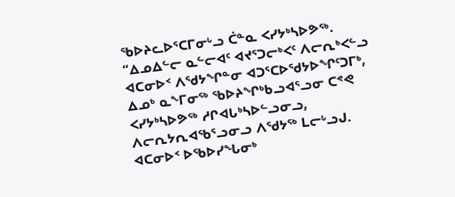ᖃᐅᔨᓚᐅᕐᑕᒥᓂᒡᓗ ᑖᓐᓇ ᐸᓯᔭᒃᓴᐅᕗᖅ.
“ᐃᓄᐃᓪᓕ ᓇᓪᓕᐊᑦ ᐊᔪᕐᑐᓕᒃᐸᑦ ᐱᓕᕆᒃᐸᓪᓗ ᐊᑕᓂᐅᑉ ᐱᖁᔭᖏᓐᓂ ᐊᑐᕐᑕᐅᖁᔭᐅᖏᑦᑐᒥᒃ, ᐃᓄᒃ ᓇᖕᒥᓂᖅ ᖃᐅᔨᖏᒃᑲᓗᐊᕐᓗᓂ ᑕᕝᕙ ᐸᓯᔭᒃᓴᐅᕗᖅ ᓱᒋᐊᒐᒃᓴᐅᓪᓗᓂᓗ, ᐱᓕᕆᔭᕆᐊᖃᕐᓗᓂᓗ ᐱᖁᔭᖅ ᒪᓕᒡᓗᒍ.
ᐊᑕᓂᐅᑉ ᐅᖃᐅᓯᖓᓂᒃ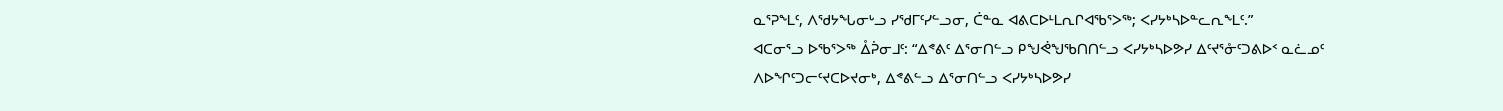ᓇᕐᕈᖕᒪᑦ, ᐱᖁᔭᖓᓂᒡᓗ ᓯᖁᒥᑦᓯᓪᓗᓂ, ᑖᓐᓇ ᐊᕕᑕᐅᒻᒪᕆᒋᐊᖃᕐᐳᖅ; ᐸᓯᔭᒃᓴᐅᓐᓚᕆᖕᒪᑦ.”
ᐊᑕᓂᕐᓗ ᐅᖃᕐᐳᖅ ᐂᕉᓂᒧᑦ: “ᐃᕝᕕᑦ ᐃᕐᓂᑎᓪᓗ ᑭᖑᕚᖑᖃᑎᑎᓪᓗ ᐸᓯᔭᒃᓴᐅᕗᓯ ᐃᑦᔪᕐᓁᑦᑐᕕᐅᑉ ᓇᓛᓄᑦ ᐱᐅᖏᑦᑐᓕᑦᔪᑕᐅᔪᓂᒃ, ᐃᕝᕕᓪᓗ ᐃᕐᓂᑎᓪᓗ ᐸᓯᔭᒃᓴᐅᕗᓯ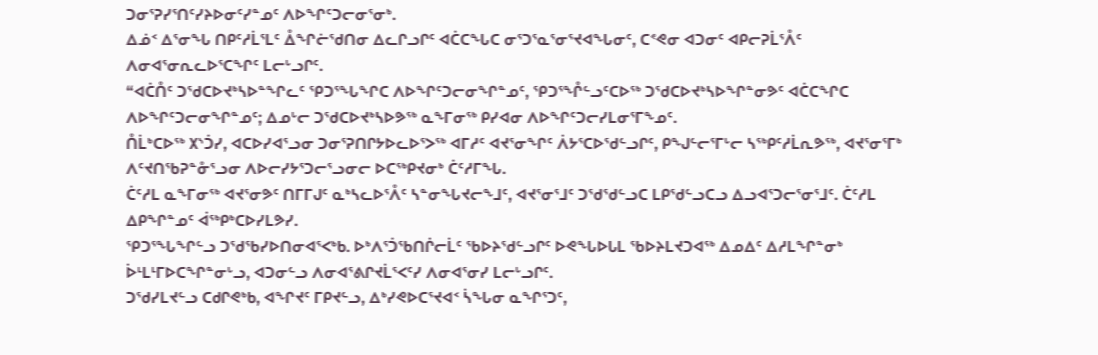ᑐᓂᕐᕈᓯᕐᑎᑦᓯᔨᐅᓂᑦᓯᓐᓄᑦ ᐱᐅᖏᑦᑐᓕᓂᕐᓂᒃ.
ᐃᓅᑉ ᐃᕐᓂᖓ ᑎᑭᑦᓱᒫᕐᒪᑦ ᐂᖏᓖᖁᑎᓂ ᐃᓚᒋᓗᒋᑦ ᐊᑖᑕᖓᑕ ᓂᕐᑐᕐᓇᕐᓂᕐᔪᐊᖓᓂᑦ, ᑕᕝᕙᓂ ᐊᑐᓂᑦ ᐊᑭᓕᕈᒫᕐᐰᑦ ᐱᓂᐊᕐᓂᕆᓚᐅᕐᑕᖏᑦ ᒪᓕᒡᓗᒋᑦ.
“ᐊᑖᑍᑦ ᑐᖁᑕᐅᔪᒃᓴᐅᓐᖏᓚᑦ ᕿᑐᕐᖓᖏᑕ ᐱᐅᖏᑦᑐᓕᓂᖏᓐᓄᑦ, ᕿᑐᕐᖎᓪᓗᑦᑕᐅᖅ ᑐᖁᑕᐅᔪᒃᓴᐅᖏᓐᓂᕗᑦ ᐊᑖᑕᖏᑕ ᐱᐅᖏᑦᑐᓕᓂᖏᓐᓄᑦ; ᐃᓄᒡᓕ ᑐᖁᑕᐅᔪᒃᓴᐅᕗᖅ ᓇᖕᒥᓂᖅ ᑭᓯᐊᓂ ᐱᐅᖏᑦᑐᓕᓯᒪᓂᕐᒥᖕᓄᑦ.
ᑍᒫᒃᑕᐅᖅ ᙭ᔅᑑᓯ, ᐊᑕᐅᓯᐊᕐᓗᓂ ᑐᓂᕐᕈᑎᒋᔭᐅᓚᐅᕐᐳᖅ ᐊᒥᓱᑦ ᐊᔪᕐᓂᖏᑦ ᐲᔭᕐᑕᐅᖁᓪᓗᒋᑦ, ᑭᖑᓪᓕᕐᒥᒡᓕ ᓴᖅᑭᑦᓱᒫᕆᕗᖅ, ᐊᔪᕐᓂᕐᒥᒃ ᐱᑦᔪᑎᖃᕈᓐᓁᕐᓗᓂ ᐱᐅᓕᓯᔭᕐᑐᓕᕐᓗᓂᓕ ᐅᑕᖅᑭᔪᓂᒃ ᑖᑦᓱᒥᖓ.
ᑖᑦᓱᒪ ᓇᖕᒥᓂᖅ ᐊᔪᕐᓂᕗᑦ ᑎᒥᒥᒍᑦ ᓇᒃᓴᓚᐅᕐᐰᑦ ᓴᓐᓂᖓᔪᓕᖕᒧᑦ, ᐊᔪᕐᓂᕐᒧᑦ ᑐᖁᖁᓪᓗᑕ ᒪᑭᖁᓪᓗᑕᓗ ᐃᓗᐊᕐᑐᓕᕐᓂᕐᒧᑦ. ᑖᑦᓱᒪ ᐃᑭᖏᓐᓄᑦ ᐋᖅᑭᒃᑕᐅᓯᒪᕗᓯ.
ᕿᑐᕐᖓᖏᓪᓗ ᑐᖁᖃᓯᐅᑎᓂᐊᕐᐸᒃᑲ. ᐅᒃᐱᕐᑑᖃᑎᒌᓕᒫᑦ ᖃᐅᔨᖁᓪᓗᒋᑦ ᐅᕙᖓᐅᒐᒪ ᖃᐅᔨᒪᔪᑐᐊᖅ ᐃᓄᐃᑦ ᐃᓱᒪᖏᓐᓂᒃ ᐆᒻᒪᒻᒥᐅᑕᖏᓐᓂᒡᓗ, ᐊᑐᓂᓪᓗ ᐱᓂᐊᕐᕕᒋᔪᒫᕐᐸᑦᓯ ᐱᓂᐊᕐᓂᓯ ᒪᓕᒡᓗᒋᑦ.
ᑐᖁᓯᒪᔪᓪᓗ ᑕᑯᒋᕙᒃᑲ, ᐊᖏᔪᑦ ᒥᑭᔪᓪᓗ, ᐃᒃᓯᕙᐅᑕᕐᔪᐊᑉ ᓵᖓᓂ ᓇᖏᕐᑐᑦ,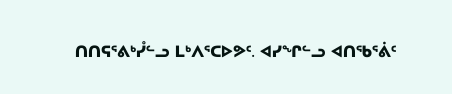ᑎᑎᕋᕐᕕᒃᓮᓪᓗ ᒪᒃᐱᕐᑕᐅᕗᑦ. ᐊᓯᖏᓪᓗ ᐊᑎᖃᕐᕖᑦ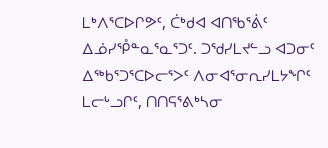ᒪᒃᐱᕐᑕᐅᒋᕗᑦ, ᑖᒃᑯᐊ ᐊᑎᖃᕐᕖᑦ ᐃᓅᓯᕾᓐᓇᕐᓇᕐᑐᑦ. ᑐᖁᓯᒪᔪᓪᓗ ᐊᑐᓂᑦ ᐃᖅᑲᕐᑐᕐᑕᐅᓕᕐᐳᑦ ᐱᓂᐊᕐᓂᕆᓯᒪᔭᖏᑦ ᒪᓕᒡᓗᒋᑦ, ᑎᑎᕋᕐᕕᒃᓴᓂ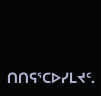ᑎᑎᕋᕐᑕᐅᓯᒪᔪᑦ.